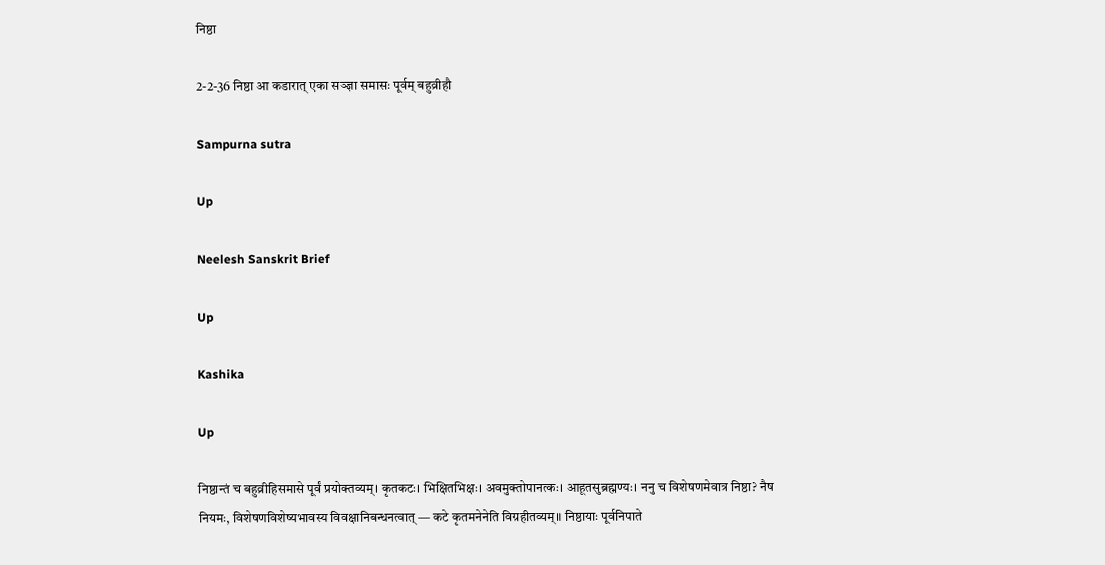निष्ठा

2-2-36 निष्ठा आ कडारात् एका सञ्ज्ञा समासः पूर्वम् बहुव्रीहौ

Sampurna sutra

Up

Neelesh Sanskrit Brief

Up

Kashika

Up

निष्ठान्तं च बहुव्रीहिसमासे पूर्वं प्रयोक्तव्यम्। कृतकटः। भिक्षितभिक्षः। अवमुक्तोपानत्कः। आहूतसुब्रह्मण्यः। ननु च विशेषणमेवात्र निष्ठा? नैष नियमः, विशेषणविशेष्यभावस्य विवक्षानिबन्धनत्वात् — कटे कृतमनेनेति विग्रहीतव्यम्॥ निष्ठायाः पूर्वनिपाते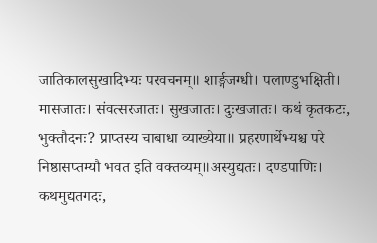जातिकालसुखादिभ्यः परवचनम्॥ शार्ङ्गजग्धी। पलाण्डुभक्षिती। मासजातः। संवत्सरजातः। सुखजातः। दुःखजातः। कथं कृतकटः, भुक्तौदनः? प्राप्तस्य चाबाधा व्याख्येया॥ प्रहरणार्थेभ्यश्च परे निष्ठासप्तम्यौ भवत इति वक्तव्यम्॥अस्युद्यतः। दण्डपाणिः। कथमुद्यतगदः,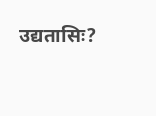उद्यतासिः?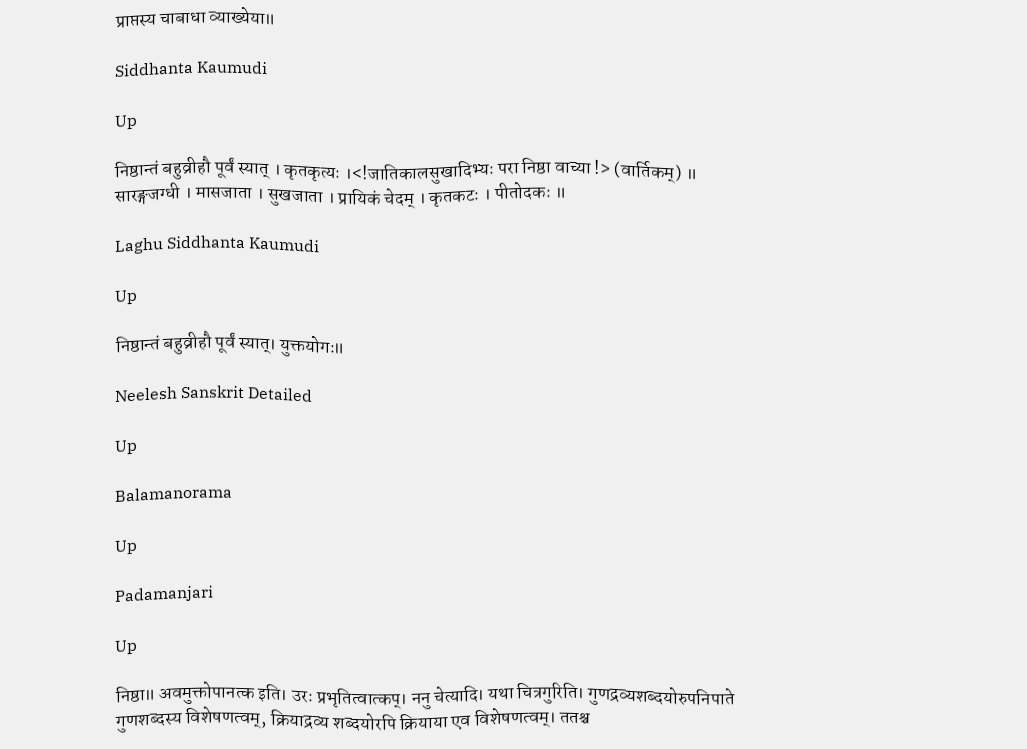प्राप्तस्य चाबाधा व्याख्येया॥

Siddhanta Kaumudi

Up

निष्ठान्तं बहुव्रीहौ पूर्वं स्यात् । कृतकृत्यः ।<!जातिकालसुखादिभ्यः परा निष्ठा वाच्या !> (वार्तिकम्) ॥ सारङ्गजग्धी । मासजाता । सुखजाता । प्रायिकं चेदम् । कृतकटः । पीतोदकः ॥

Laghu Siddhanta Kaumudi

Up

निष्ठान्तं बहुव्रीहौ पूर्वं स्यात्। युक्तयोगः॥

Neelesh Sanskrit Detailed

Up

Balamanorama

Up

Padamanjari

Up

निष्ठा॥ अवमुक्तोपानत्क इति। उरः प्रभृतित्वात्कप्। ननु चेत्यादि। यथा चित्रगुरिति। गुणद्रव्यशब्दयोरुपनिपाते गुणशब्दस्य विशेषणत्वम्, क्रियाद्रव्य शब्दयोरपि क्रियाया एव विशेषणत्वम्। ततश्च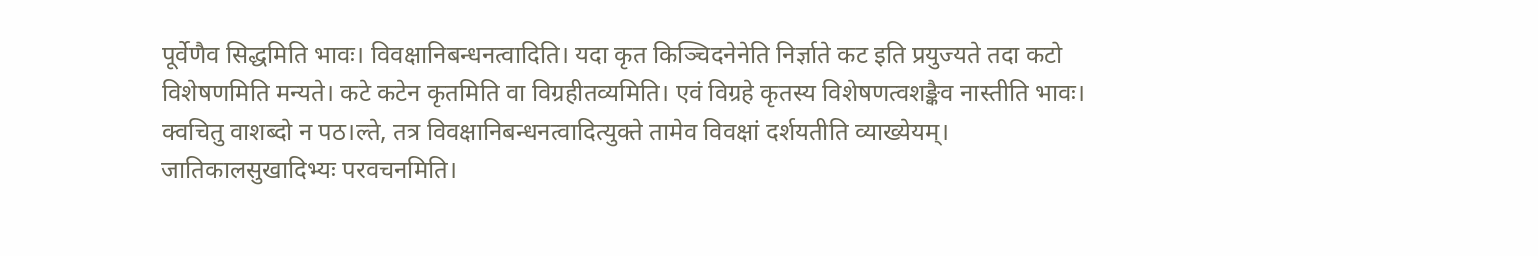पूर्वेणैव सिद्धमिति भावः। विवक्षानिबन्धनत्वादिति। यदा कृत किञ्चिदनेनेति निर्ज्ञाते कट इति प्रयुज्यते तदा कटो विशेषणमिति मन्यते। कटे कटेन कृतमिति वा विग्रहीतव्यमिति। एवं विग्रहे कृतस्य विशेषणत्वशङ्कैव नास्तीति भावः। क्वचितु वाशब्दो न पठ।ल्ते, तत्र विवक्षानिबन्धनत्वादित्युक्ते तामेव विवक्षां दर्शयतीति व्याख्येयम्। जातिकालसुखादिभ्यः परवचनमिति।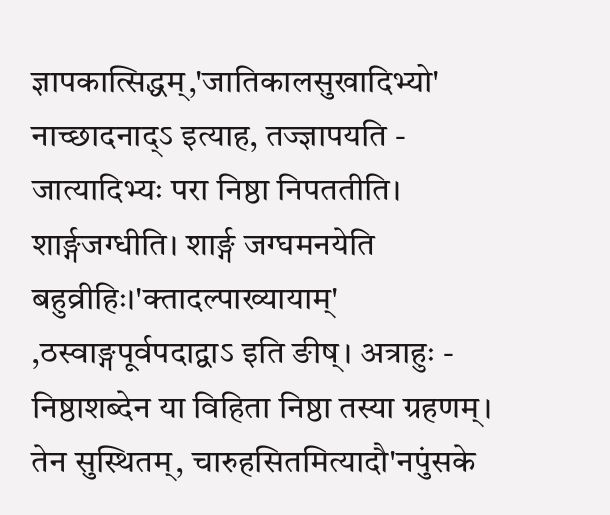ज्ञापकात्सिद्धम्,'जातिकालसुखादिभ्यो' नाच्छादनाद्ऽ इत्याह, तज्ज्ञापयति - जात्यादिभ्यः परा निष्ठा निपततीति। शार्ङ्गजग्धीति। शार्ङ्ग जग्घमनयेति बहुव्रीहिः।'क्तादल्पाख्यायाम्' ,ठस्वाङ्गपूर्वपदाद्वाऽ इति ङीष्। अत्राहुः - निष्ठाशब्देन या विहिता निष्ठा तस्या ग्रहणम्। तेन सुस्थितम्, चारुहसितमित्यादौ'नपुंसके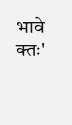भावे क्तः'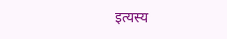इत्यस्य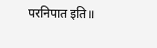परनिपात इति॥